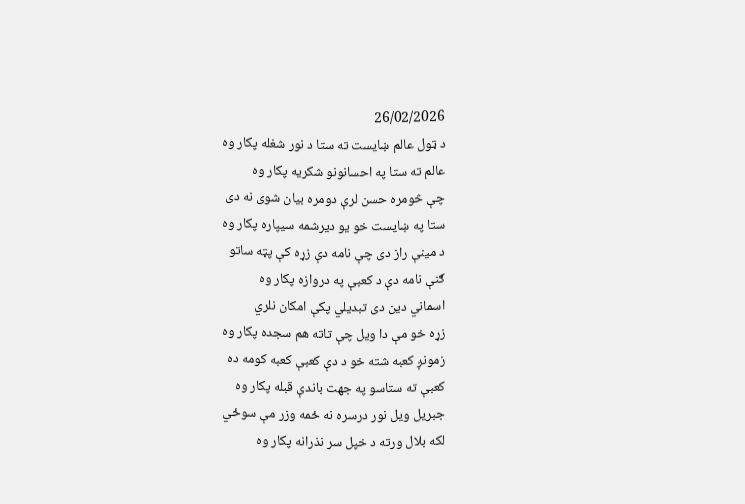26/02/2026
د ټول عالم ښایست ته ستا د نور شغله پکار وه
عالم ته ستا په احسانونو شکریه پکار وه
چې څومره حسن لرې دومره بیان شوی نه دی
ستا په ښایست خو یو دیرشمه سیپاره پکار وه
د مینې راز دی چې نامه دې زړه کې پټه ساتو
ګنې نامه دې د کعبې په دروازه پکار وه
اسماني دین دی تبدیلي پکې امکان نلري
زړه خو مې دا ویل چې تاته هم سجده پکار وه
زمونږ کعبه شته خو د دې کعبې کعبه کومه ده
کعبې ته ستاسو په جهت باندې قبله پکار وه
جبریل ویل نور درسره نه ځمه وزر مې سوځي
لکه بلال ورته د خپل سر نذرانه پکار وه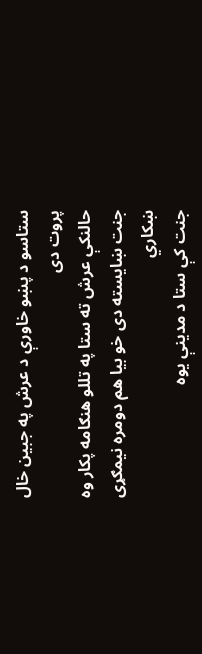ستاسو د پښو خاورې د عرش په جبین خال پروت دی
حالنکې عرش ته ستا په تللو هنګامه پکار وه
جنت ښایسته دی خو بیا هم دومره نیمګړی ښکاري
جنت کې ستا د مدینې یوه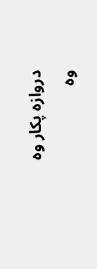دروازه پکار وه
وه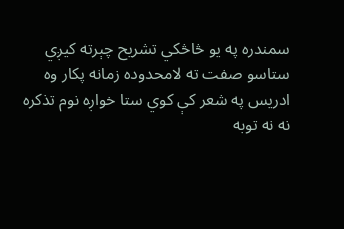سمندره په یو څاڅکي تشریح چېرته کیږي
ستاسو صفت ته لامحدوده زمانه پکار وه
ادریس په شعر کې کوي ستا خواږه نوم تذکره
نه نه توبه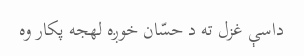داسې غزل ته د حسّان خوږه لهجه پکار وه